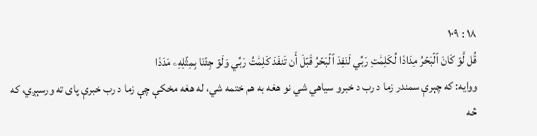١٨ : ١٠٩
قُل لَّوۡ كَانَ ٱلۡبَحۡرُ مِدَادٗا لِّكَلِمَٰتِ رَبِّي لَنَفِدَ ٱلۡبَحۡرُ قَبۡلَ أَن تَنفَدَ كَلِمَٰتُ رَبِّي وَلَوۡ جِئۡنَا بِمِثۡلِهِۦ مَدَدٗا
ووايه: كه چېرې سمندر زما د رب د خبرو سياهي شي نو هغه به هم ختمه شي، له هغه مخكې چې زما د رب خبرې پاى ته ورسېږي، كه څه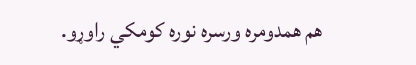هم همدومره ورسره نوره كومكي راوړو.